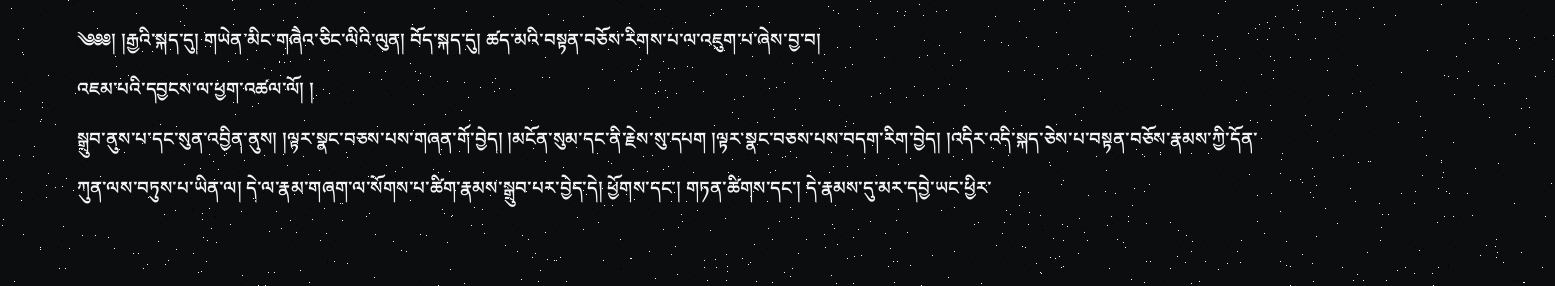༄༅༅། །རྒྱའི་སྐད་དུ། གཡེན་མིང་གཞཻའ་ཅིང་ལིའི་ལུན། བོད་སྐད་དུ། ཚད་མའི་བསྟན་བཅོས་རིགས་པ་ལ་འཇུག་པ་ཞེས་བྱ་བ།
འཇམ་པའི་དབྱངས་ལ་ཕྱག་འཚལ་ལོ། །
སྒྲུབ་ནུས་པ་དང་སུན་འབྱིན་ནུས། །ལྟར་སྣང་བཅས་པས་གཞན་གོ་བྱེད། །མངོན་སུམ་དང་ནི་རྗེས་སུ་དཔག །ལྟར་སྣང་བཅས་པས་བདག་རིག་བྱེད། །འདིར་འདི་སྐད་ཅེས་པ་བསྟན་བཅོས་རྣམས་ཀྱི་དོན་ཀུན་ལས་བཏུས་པ་ཡིན་ལ། དེ་ལ་རྣམ་གཞག་ལ་སོགས་པ་ཚིག་རྣམས་སྒྲུབ་པར་བྱེད་དེ། ཕྱོགས་དང་། གཏན་ཚིགས་དང་། དེ་རྣམས་དུ་མར་དབྱེ་ཡང་ཕྱིར་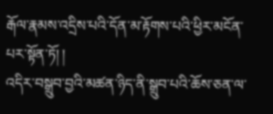རྒོལ་རྣམས་འདྲིས་པའི་དོན་མ་རྟོགས་པའི་ཕྱིར་མངོན་པར་སྟོན་ཏོ། །
འདིར་བསྒྲུབ་བྱའི་མཚན་ཉིད་ནི་སྒྲུབ་པའི་ཆོས་ཅན་ལ་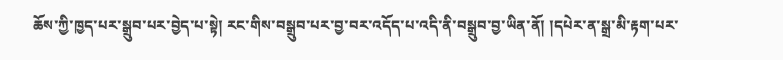ཆོས་ཀྱི་ཁྱད་པར་སྒྲུབ་པར་བྱེད་པ་སྟེ། རང་གིས་བསྒྲུབ་པར་བྱ་བར་འདོད་པ་འདི་ནི་བསྒྲུབ་བྱ་ཡིན་ནོ། །དཔེར་ན་སྒྲ་མི་རྟག་པར་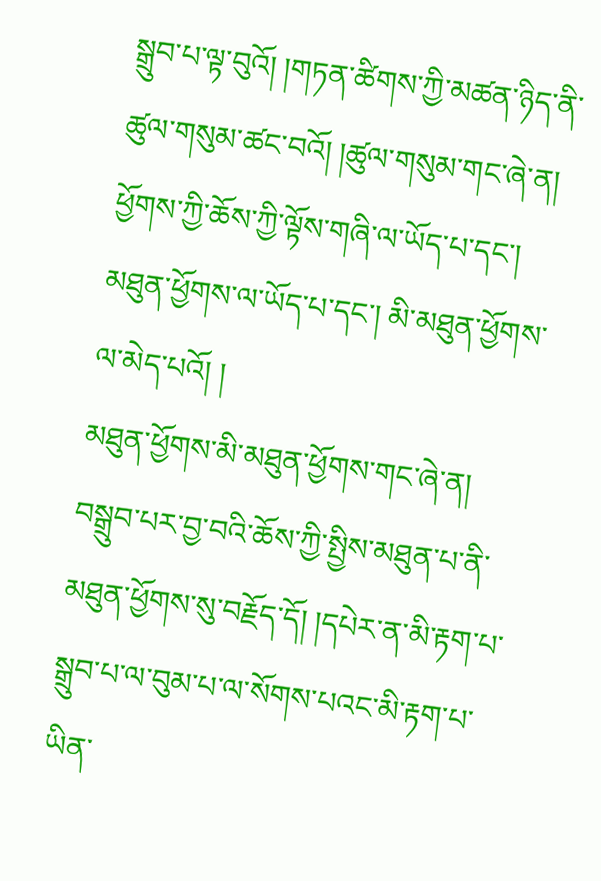སྒྲུབ་པ་ལྟ་བུའོ། །གཏན་ཚིགས་ཀྱི་མཚན་ཉིད་ནི་ཚུལ་གསུམ་ཚང་བའོ། །ཚུལ་གསུམ་གང་ཞེ་ན། ཕྱོགས་ཀྱི་ཆོས་ཀྱི་ལྟོས་གཞི་ལ་ཡོད་པ་དང་། མཐུན་ཕྱོགས་ལ་ཡོད་པ་དང་། མི་མཐུན་ཕྱོགས་ལ་མེད་པའོ། །
མཐུན་ཕྱོགས་མི་མཐུན་ཕྱོགས་གང་ཞེ་ན། བསྒྲུབ་པར་བྱ་བའི་ཆོས་ཀྱི་སྤྱིས་མཐུན་པ་ནི་མཐུན་ཕྱོགས་སུ་བརྗོད་དོ། །དཔེར་ན་མི་རྟག་པ་སྒྲུབ་པ་ལ་བུམ་པ་ལ་སོགས་པའང་མི་རྟག་པ་ཡིན་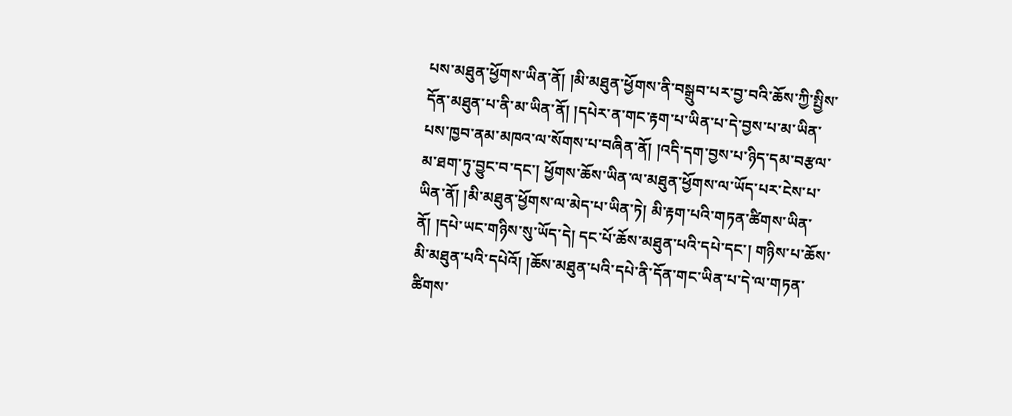པས་མཐུན་ཕྱོགས་ཡིན་ནོ། །མི་མཐུན་ཕྱོགས་ནི་བསྒྲུབ་པར་བྱ་བའི་ཆོས་ཀྱི་སྤྱིས་དོན་མཐུན་པ་ནི་མ་ཡིན་ནོ། །དཔེར་ན་གང་རྟག་པ་ཡིན་པ་དེ་བྱས་པ་མ་ཡིན་པས་ཁྱབ་ནམ་མཁའ་ལ་སོགས་པ་བཞིན་ནོ། །འདི་དག་བྱས་པ་ཉིད་དམ་བརྩལ་མ་ཐག་ཏུ་བྱུང་བ་དང་། ཕྱོགས་ཆོས་ཡིན་ལ་མཐུན་ཕྱོགས་ལ་ཡོད་པར་ངེས་པ་ཡིན་ནོ། །མི་མཐུན་ཕྱོགས་ལ་མེད་པ་ཡིན་ཏེ། མི་རྟག་པའི་གཏན་ཚིགས་ཡིན་ནོ། །དཔེ་ཡང་གཉིས་སུ་ཡོད་དེ། དང་པོ་ཆོས་མཐུན་པའི་དཔེ་དང་། གཉིས་པ་ཆོས་མི་མཐུན་པའི་དཔེའོ། །ཆོས་མཐུན་པའི་དཔེ་ནི་དོན་གང་ཡིན་པ་དེ་ལ་གཏན་ཚིགས་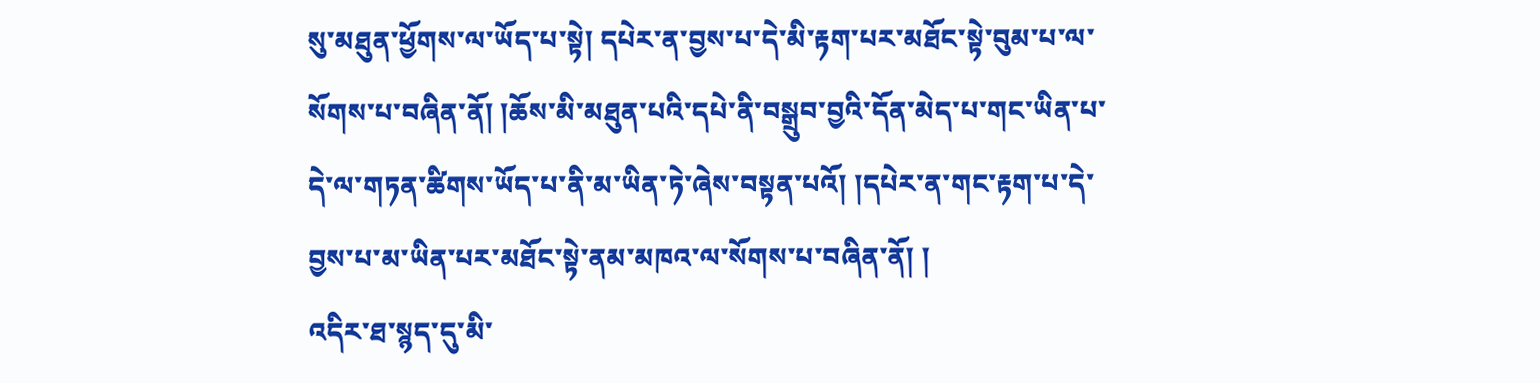སུ་མཐུན་ཕྱོགས་ལ་ཡོད་པ་སྟེ། དཔེར་ན་བྱས་པ་དེ་མི་རྟག་པར་མཐོང་སྟེ་བུམ་པ་ལ་སོགས་པ་བཞིན་ནོ། །ཆོས་མི་མཐུན་པའི་དཔེ་ནི་བསྒྲུབ་བྱའི་དོན་མེད་པ་གང་ཡིན་པ་དེ་ལ་གཏན་ཚིགས་ཡོད་པ་ནི་མ་ཡིན་ཏེ་ཞེས་བསྟན་པའོ། །དཔེར་ན་གང་རྟག་པ་དེ་བྱས་པ་མ་ཡིན་པར་མཐོང་སྟེ་ནམ་མཁའ་ལ་སོགས་པ་བཞིན་ནོ། །
འདིར་ཐ་སྙད་དུ་མི་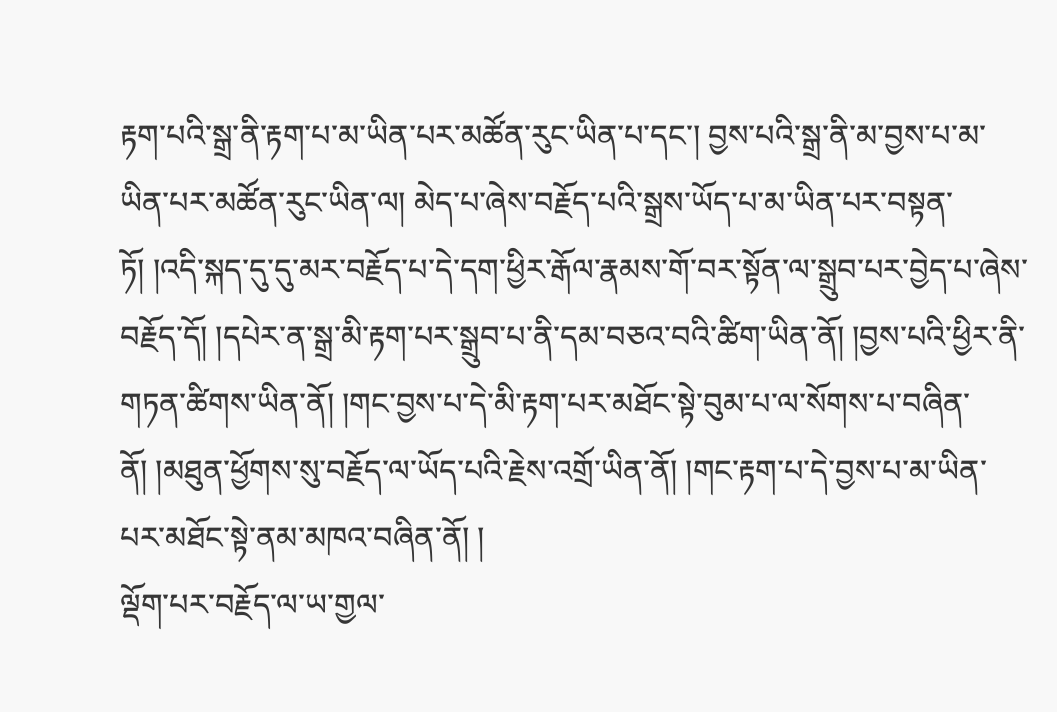རྟག་པའི་སྒྲ་ནི་རྟག་པ་མ་ཡིན་པར་མཚོན་རུང་ཡིན་པ་དང་། བྱས་པའི་སྒྲ་ནི་མ་བྱས་པ་མ་ཡིན་པར་མཚོན་རུང་ཡིན་ལ། མེད་པ་ཞེས་བརྗོད་པའི་སྒྲས་ཡོད་པ་མ་ཡིན་པར་བསྟན་ཏོ། །འདི་སྐད་དུ་དུ་མར་བརྗོད་པ་དེ་དག་ཕྱིར་རྒོལ་རྣམས་གོ་བར་སྟོན་ལ་སྒྲུབ་པར་བྱེད་པ་ཞེས་བརྗོད་དོ། །དཔེར་ན་སྒྲ་མི་རྟག་པར་སྒྲུབ་པ་ནི་དམ་བཅའ་བའི་ཚིག་ཡིན་ནོ། །བྱས་པའི་ཕྱིར་ནི་གཏན་ཚིགས་ཡིན་ནོ། །གང་བྱས་པ་དེ་མི་རྟག་པར་མཐོང་སྟེ་བུམ་པ་ལ་སོགས་པ་བཞིན་ནོ། །མཐུན་ཕྱོགས་སུ་བརྗོད་ལ་ཡོད་པའི་རྗེས་འགྲོ་ཡིན་ནོ། །གང་རྟག་པ་དེ་བྱས་པ་མ་ཡིན་པར་མཐོང་སྟེ་ནམ་མཁའ་བཞིན་ནོ། །
ལྡོག་པར་བརྗོད་ལ་ཡ་གྱལ་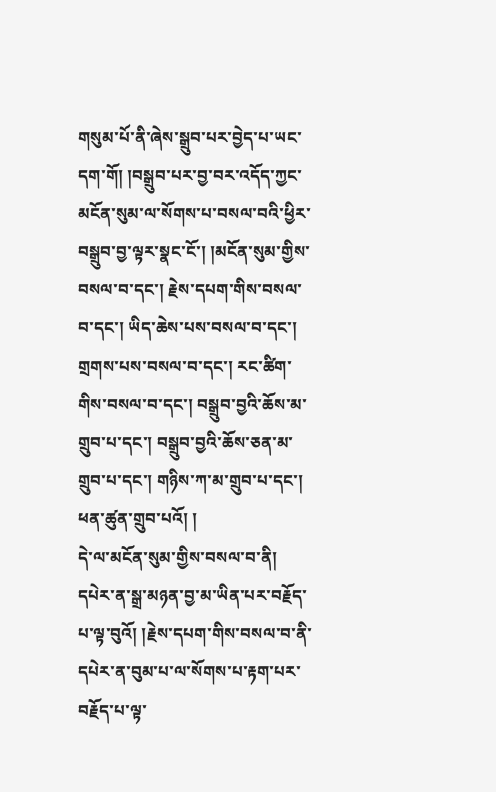གསུམ་པོ་ནི་ཞེས་སྒྲུབ་པར་བྱེད་པ་ཡང་དག་གོ། །བསྒྲུབ་པར་བྱ་བར་འདོད་ཀྱང་མངོན་སུམ་ལ་སོགས་པ་བསལ་བའི་ཕྱིར་བསྒྲུབ་བྱ་ལྟར་སྣང་ངོ་། །མངོན་སུམ་གྱིས་བསལ་བ་དང་། རྗེས་དཔག་གིས་བསལ་བ་དང་། ཡིད་ཆེས་པས་བསལ་བ་དང་། གྲགས་པས་བསལ་བ་དང་། རང་ཚིག་གིས་བསལ་བ་དང་། བསྒྲུབ་བྱའི་ཆོས་མ་གྲུབ་པ་དང་། བསྒྲུབ་བྱའི་ཆོས་ཅན་མ་གྲུབ་པ་དང་། གཉིས་ཀ་མ་གྲུབ་པ་དང་། ཕན་ཚུན་གྲུབ་པའོ། །
དེ་ལ་མངོན་སུམ་གྱིས་བསལ་བ་ནི། དཔེར་ན་སྒྲ་མཉན་བྱ་མ་ཡིན་པར་བརྗོད་པ་ལྟ་བུའོ། །རྗེས་དཔག་གིས་བསལ་བ་ནི་དཔེར་ན་བུམ་པ་ལ་སོགས་པ་རྟག་པར་བརྗོད་པ་ལྟ་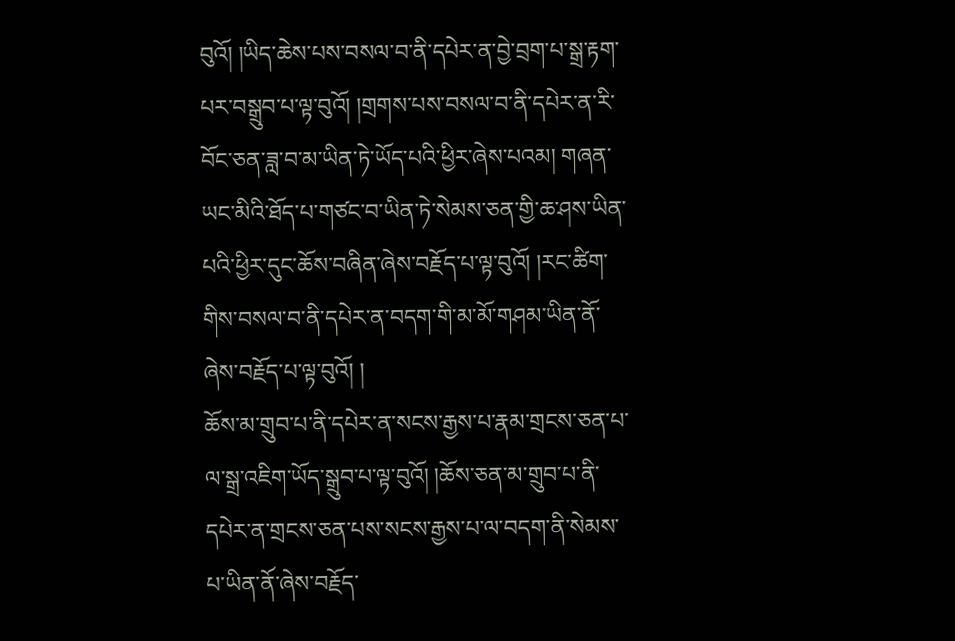བུའོ། །ཡིད་ཆེས་པས་བསལ་བ་ནི་དཔེར་ན་བྱེ་བྲག་པ་སྒྲ་རྟག་པར་བསྒྲུབ་པ་ལྟ་བུའོ། །གྲགས་པས་བསལ་བ་ནི་དཔེར་ན་རི་བོང་ཅན་ཟླ་བ་མ་ཡིན་ཏེ་ཡོད་པའི་ཕྱིར་ཞེས་པའམ། གཞན་ཡང་མིའི་ཐོད་པ་གཙང་བ་ཡིན་ཏེ་སེམས་ཅན་གྱི་ཆ་ཤས་ཡིན་པའི་ཕྱིར་དུང་ཆོས་བཞིན་ཞེས་བརྗོད་པ་ལྟ་བུའོ། །རང་ཚིག་གིས་བསལ་བ་ནི་དཔེར་ན་བདག་གི་མ་མོ་གཤམ་ཡིན་ནོ་ཞེས་བརྗོད་པ་ལྟ་བུའོ། །
ཆོས་མ་གྲུབ་པ་ནི་དཔེར་ན་སངས་རྒྱས་པ་རྣམ་གྲངས་ཅན་པ་ལ་སྒྲ་འཇིག་ཡོད་སྒྲུབ་པ་ལྟ་བུའོ། །ཆོས་ཅན་མ་གྲུབ་པ་ནི་དཔེར་ན་གྲངས་ཅན་པས་སངས་རྒྱས་པ་ལ་བདག་ནི་སེམས་པ་ཡིན་ནོ་ཞེས་བརྗོད་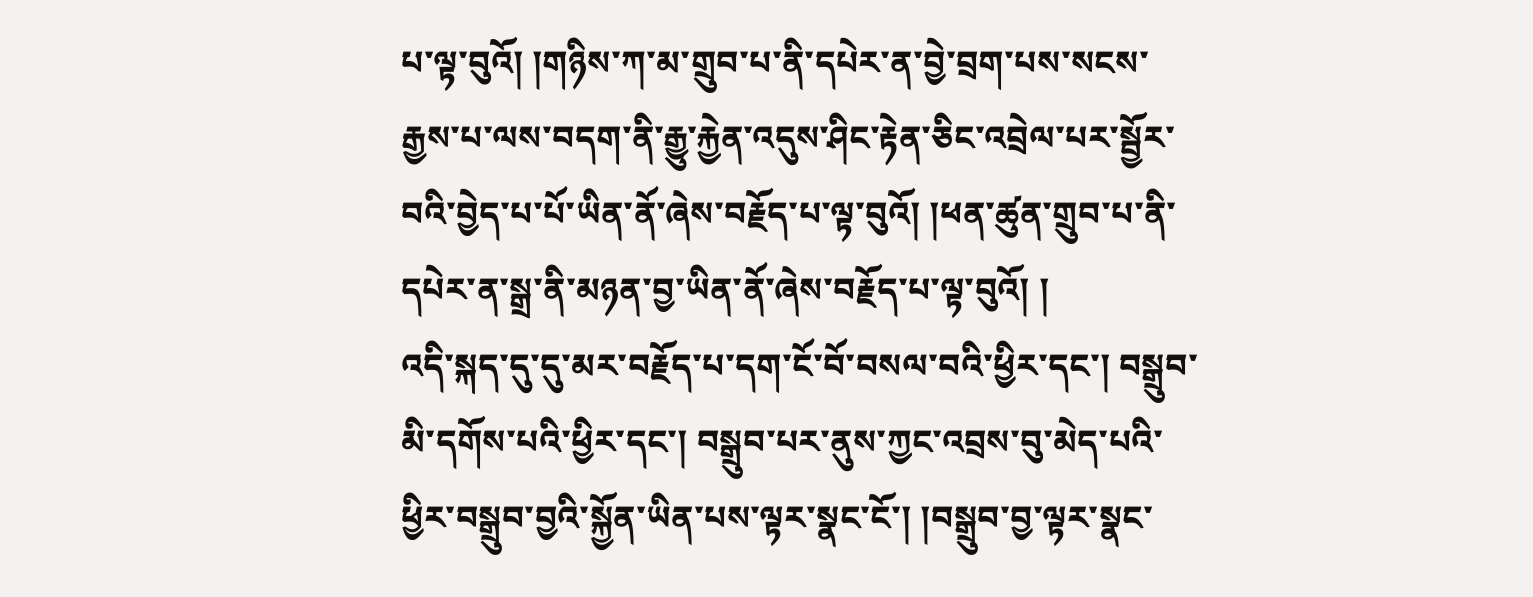པ་ལྟ་བུའོ། །གཉིས་ཀ་མ་གྲུབ་པ་ནི་དཔེར་ན་བྱེ་བྲག་པས་སངས་རྒྱས་པ་ལས་བདག་ནི་རྒྱུ་རྐྱེན་འདུས་ཤིང་རྟེན་ཅིང་འབྲེལ་པར་སྦྱོར་བའི་བྱེད་པ་པོ་ཡིན་ནོ་ཞེས་བརྗོད་པ་ལྟ་བུའོ། །ཕན་ཚུན་གྲུབ་པ་ནི་དཔེར་ན་སྒྲ་ནི་མཉན་བྱ་ཡིན་ནོ་ཞེས་བརྗོད་པ་ལྟ་བུའོ། །
འདི་སྐད་དུ་དུ་མར་བརྗོད་པ་དག་ངོ་བོ་བསལ་བའི་ཕྱིར་དང་། བསྒྲུབ་མི་དགོས་པའི་ཕྱིར་དང་། བསྒྲུབ་པར་ནུས་ཀྱང་འབྲས་བུ་མེད་པའི་ཕྱིར་བསྒྲུབ་བྱའི་སྐྱོན་ཡིན་པས་ལྟར་སྣང་ངོ་། །བསྒྲུབ་བྱ་ལྟར་སྣང་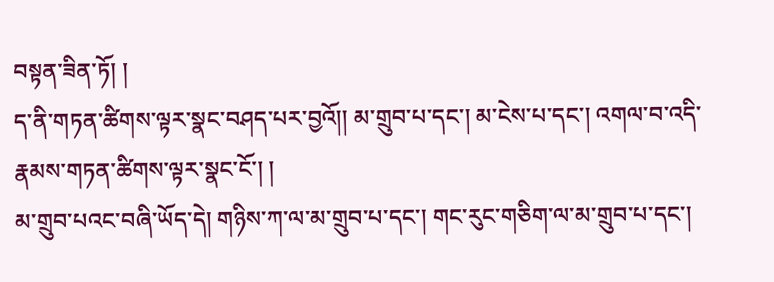བསྟན་ཟིན་ཏོ། །
ད་ནི་གཏན་ཚིགས་ལྟར་སྣང་བཤད་པར་བྱའོ།། མ་གྲུབ་པ་དང་། མ་ངེས་པ་དང་། འགལ་བ་འདི་རྣམས་གཏན་ཚིགས་ལྟར་སྣང་ངོ་། །
མ་གྲུབ་པའང་བཞི་ཡོད་དེ། གཉིས་ཀ་ལ་མ་གྲུབ་པ་དང་། གང་རུང་གཅིག་ལ་མ་གྲུབ་པ་དང་།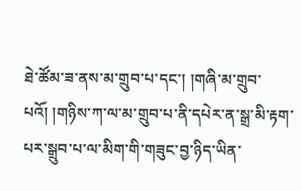ཐེ་ཚོམ་ཟ་ནས་མ་གྲུབ་པ་དང་། །གཞི་མ་གྲུབ་པའོ། །གཉིས་ཀ་ལ་མ་གྲུབ་པ་ནི་དཔེར་ན་སྒྲ་མི་རྟག་པར་སྒྲུབ་པ་ལ་མིག་གི་གཟུང་བྱ་ཉིད་ཡིན་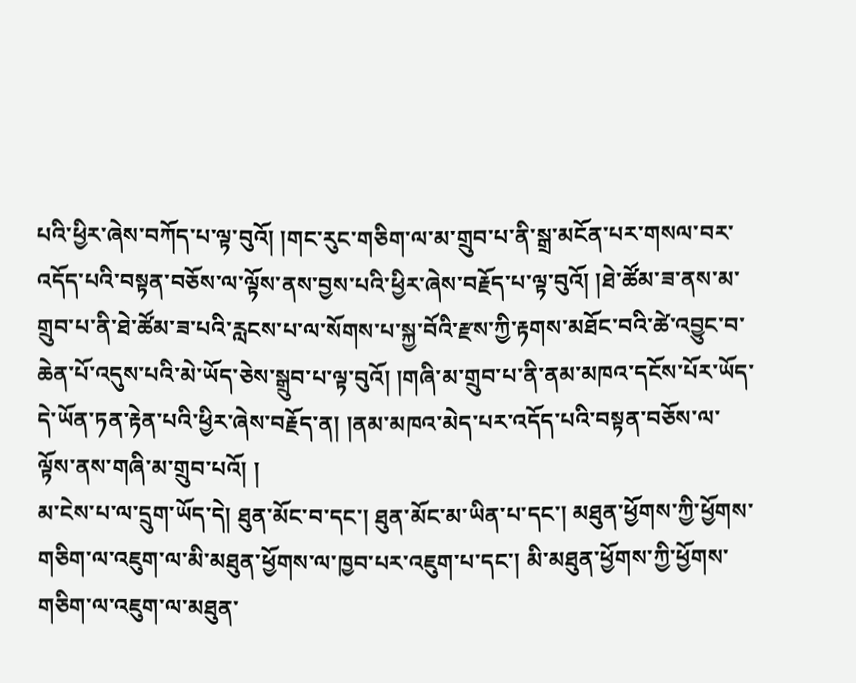པའི་ཕྱིར་ཞེས་བཀོད་པ་ལྟ་བུའོ། །གང་རུང་གཅིག་ལ་མ་གྲུབ་པ་ནི་སྒྲ་མངོན་པར་གསལ་བར་འདོད་པའི་བསྟན་བཅོས་ལ་ལྟོས་ནས་བྱས་པའི་ཕྱིར་ཞེས་བརྗོད་པ་ལྟ་བུའོ། །ཐེ་ཚོམ་ཟ་ནས་མ་གྲུབ་པ་ནི་ཐེ་ཚོམ་ཟ་པའི་རླངས་པ་ལ་སོགས་པ་སྐྱ་བོའི་རྫས་ཀྱི་རྟགས་མཐོང་བའི་ཚེ་འབྱུང་བ་ཆེན་པོ་འདུས་པའི་མེ་ཡོད་ཅེས་སྒྲུབ་པ་ལྟ་བུའོ། །གཞི་མ་གྲུབ་པ་ནི་ནམ་མཁའ་དངོས་པོར་ཡོད་དེ་ཡོན་ཏན་རྟེན་པའི་ཕྱིར་ཞེས་བརྗོད་ན། །ནམ་མཁའ་མེད་པར་འདོད་པའི་བསྟན་བཅོས་ལ་ལྟོས་ནས་གཞི་མ་གྲུབ་པའོ། །
མ་ངེས་པ་ལ་དྲུག་ཡོད་དེ། ཐུན་མོང་བ་དང་། ཐུན་མོང་མ་ཡིན་པ་དང་། མཐུན་ཕྱོགས་ཀྱི་ཕྱོགས་གཅིག་ལ་འཇུག་ལ་མི་མཐུན་ཕྱོགས་ལ་ཁྱབ་པར་འཇུག་པ་དང་། མི་མཐུན་ཕྱོགས་ཀྱི་ཕྱོགས་གཅིག་ལ་འཇུག་ལ་མཐུན་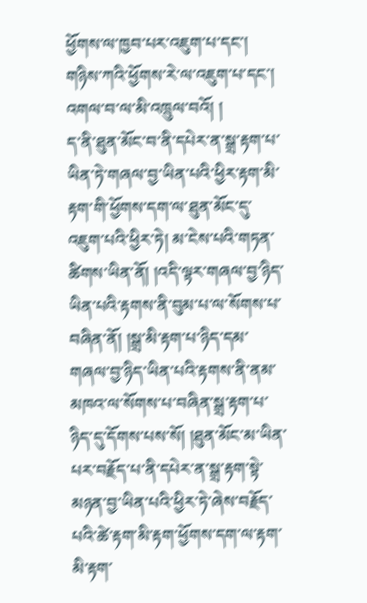ཕྱོགས་ལ་ཁྱབ་པར་འཇུག་པ་དང་། གཉིས་ཀའི་ཕྱོགས་རེ་ལ་འཇུག་པ་དང་། འགལ་བ་ལ་མི་འཁྲུལ་བའོ། །
ད་ནི་ཐུན་མོང་བ་ནི་དཔེར་ན་སྒྲ་རྟག་པ་ཡིན་ཏེ་གཞལ་བྱ་ཡིན་པའི་ཕྱིར་རྟག་མི་རྟག་གི་ཕྱོགས་དག་ལ་ཐུན་མོང་དུ་འཇུག་པའི་ཕྱིར་ཏེ། མ་ངེས་པའི་གཏན་ཚིགས་ཡིན་ནོ། །འདི་ལྟར་གཞལ་བྱ་ཉིད་ཡིན་པའི་རྟགས་ནི་བུམ་པ་ལ་སོགས་པ་བཞིན་ནོ། །སྒྲ་མི་རྟག་པ་ཉིད་དམ་གཞལ་བྱ་ཉིད་ཡིན་པའི་རྟགས་ནི་ནམ་མཁའ་ལ་སོགས་པ་བཞིན་སྒྲ་རྟག་པ་ཉིད་དུ་དོགས་པས་སོ། །ཐུན་མོང་མ་ཡིན་པར་བརྗོད་པ་ནི་དཔེར་ན་སྒྲ་རྟག་སྟེ་མཉན་བྱ་ཡིན་པའི་ཕྱིར་ཏེ་ཞེས་བརྗོད་པའི་ཚེ་རྟག་མི་རྟག་ཕྱོགས་དག་ལ་རྟག་མི་རྟག་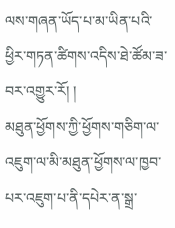ལས་གཞན་ཡོད་པ་མ་ཡིན་པའི་ཕྱིར་གཏན་ཚིགས་འདིས་ཐེ་ཚོམ་ཟ་བར་འགྱུར་རོ། །
མཐུན་ཕྱོགས་ཀྱི་ཕྱོགས་གཅིག་ལ་འཇུག་ལ་མི་མཐུན་ཕྱོགས་ལ་ཁྱབ་པར་འཇུག་པ་ནི་དཔེར་ན་སྒྲ་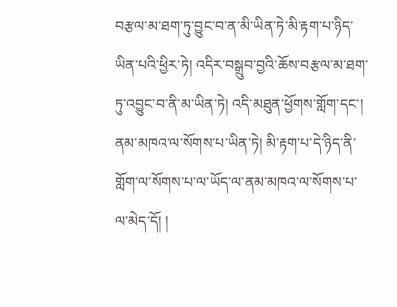བརྩལ་མ་ཐག་ཏུ་བྱུང་བ་ན་མི་ཡིན་ཏེ་མི་རྟག་པ་ཉིད་ཡིན་པའི་ཕྱིར་ཏེ། འདིར་བསྒྲུབ་བྱའི་ཆོས་བརྩལ་མ་ཐག་ཏུ་འབྱུང་བ་ནི་མ་ཡིན་ཏེ། འདི་མཐུན་ཕྱོགས་གློག་དང་། ནམ་མཁའ་ལ་སོགས་པ་ཡིན་ཏེ། མི་རྟག་པ་དེ་ཉིད་ནི་གློག་ལ་སོགས་པ་ལ་ཡོད་ལ་ནམ་མཁའ་ལ་སོགས་པ་ལ་མེད་དོ། །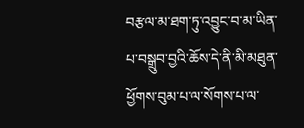བརྩལ་མ་ཐག་ཏུ་འབྱུང་བ་མ་ཡིན་པ་བསྒྲུབ་བྱའི་ཆོས་དེ་ནི་མི་མཐུན་ཕྱོགས་བུམ་པ་ལ་སོགས་པ་ལ་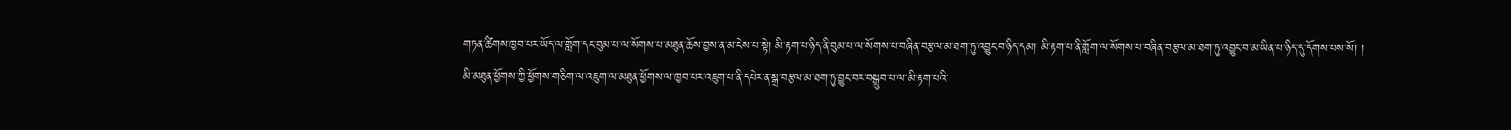གཏན་ཚིགས་ཁྱབ་པར་ཡོད་ལ་གློག་དང་བུམ་པ་ལ་སོགས་པ་མཐུན་ཆོས་བྱས་ན་མ་ངེས་པ་སྟེ། མི་རྟག་པ་ཉིད་ནི་བུམ་པ་ལ་སོགས་པ་བཞིན་བརྩལ་མ་ཐག་ཏུ་འབྱུང་བ་ཉིད་དམ། མི་རྟག་པ་ནི་གློག་ལ་སོགས་པ་བཞིན་བརྩལ་མ་ཐག་ཏུ་འབྱུང་བ་མ་ཡིན་པ་ཉིད་དུ་དོགས་པས་སོ། །
མི་མཐུན་ཕྱོགས་ཀྱི་ཕྱོགས་གཅིག་ལ་འཇུག་ལ་མཐུན་ཕྱོགས་ལ་ཁྱབ་པར་འཇུག་པ་ནི་དཔེར་ན་སྒྲ་བརྩལ་མ་ཐག་ཏུ་བྱུང་བར་བསྒྲུབ་པ་ལ་མི་རྟག་པའི་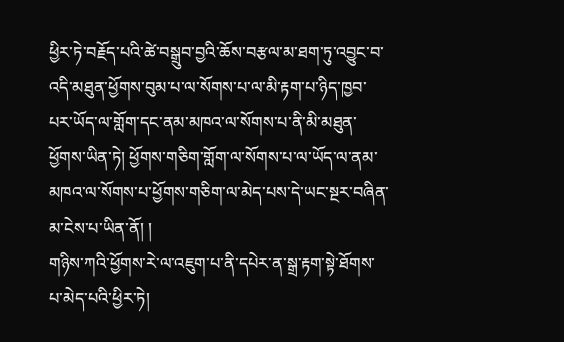ཕྱིར་ཏེ་བརྗོད་པའི་ཚེ་བསྒྲུབ་བྱའི་ཆོས་བརྩལ་མ་ཐག་ཏུ་འབྱུང་བ་འདི་མཐུན་ཕྱོགས་བུམ་པ་ལ་སོགས་པ་ལ་མི་རྟག་པ་ཉིད་ཁྱབ་པར་ཡོད་ལ་གློག་དང་ནམ་མཁའ་ལ་སོགས་པ་ནི་མི་མཐུན་ཕྱོགས་ཡིན་ཏེ། ཕྱོགས་གཅིག་གློག་ལ་སོགས་པ་ལ་ཡོད་ལ་ནམ་མཁའ་ལ་སོགས་པ་ཕྱོགས་གཅིག་ལ་མེད་པས་དེ་ཡང་སྔར་བཞིན་མ་ངེས་པ་ཡིན་ནོ། །
གཉིས་ཀའི་ཕྱོགས་རེ་ལ་འཇུག་པ་ནི་དཔེར་ན་སྒྲ་རྟག་སྟེ་ཐོགས་པ་མེད་པའི་ཕྱིར་ཏེ།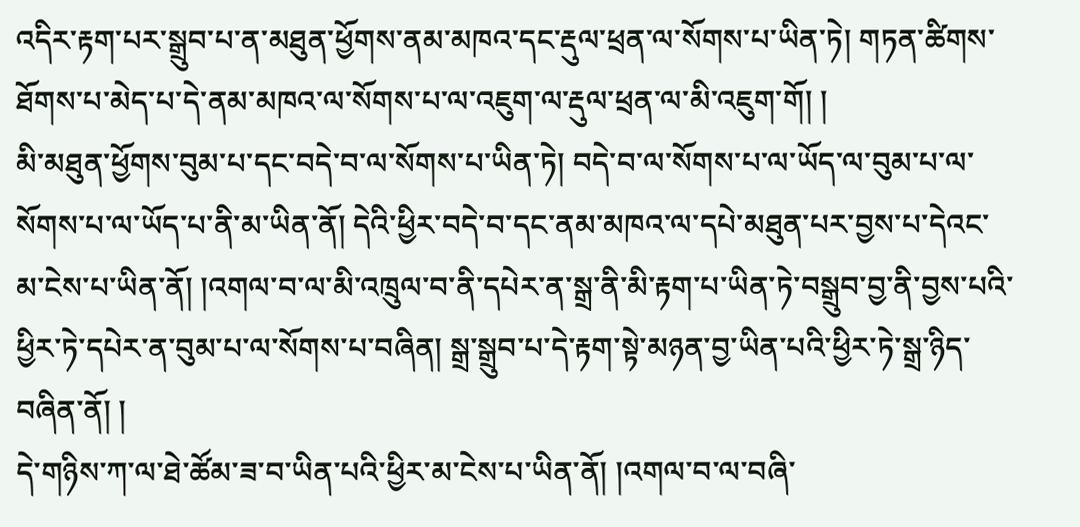འདིར་རྟག་པར་སྒྲུབ་པ་ན་མཐུན་ཕྱོགས་ནམ་མཁའ་དང་རྡུལ་ཕྲན་ལ་སོགས་པ་ཡིན་ཏེ། གཏན་ཚིགས་ཐོགས་པ་མེད་པ་དེ་ནམ་མཁའ་ལ་སོགས་པ་ལ་འཇུག་ལ་རྡུལ་ཕྲན་ལ་མི་འཇུག་གོ། །
མི་མཐུན་ཕྱོགས་བུམ་པ་དང་བདེ་བ་ལ་སོགས་པ་ཡིན་ཏེ། བདེ་བ་ལ་སོགས་པ་ལ་ཡོད་ལ་བུམ་པ་ལ་སོགས་པ་ལ་ཡོད་པ་ནི་མ་ཡིན་ནོ། དེའི་ཕྱིར་བདེ་བ་དང་ནམ་མཁའ་ལ་དཔེ་མཐུན་པར་བྱས་པ་དེའང་མ་ངེས་པ་ཡིན་ནོ། །འགལ་བ་ལ་མི་འཁྲུལ་བ་ནི་དཔེར་ན་སྒྲ་ནི་མི་རྟག་པ་ཡིན་ཏེ་བསྒྲུབ་བྱ་ནི་བྱས་པའི་ཕྱིར་ཏེ་དཔེར་ན་བུམ་པ་ལ་སོགས་པ་བཞིན། སྒྲ་སྒྲུབ་པ་དེ་རྟག་སྟེ་མཉན་བྱ་ཡིན་པའི་ཕྱིར་ཏེ་སྒྲ་ཉིད་བཞིན་ནོ། །
དེ་གཉིས་ཀ་ལ་ཐེ་ཚོམ་ཟ་བ་ཡིན་པའི་ཕྱིར་མ་ངེས་པ་ཡིན་ནོ། །འགལ་བ་ལ་བཞི་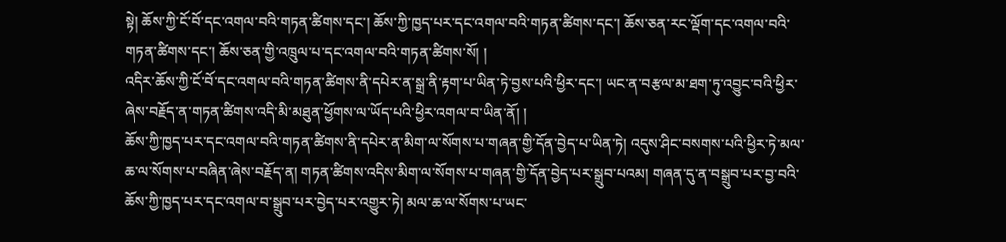སྟེ། ཆོས་ཀྱི་ངོ་བོ་དང་འགལ་བའི་གཏན་ཚིགས་དང་། ཆོས་ཀྱི་ཁྱད་པར་དང་འགལ་བའི་གཏན་ཚིགས་དང་། ཆོས་ཅན་རང་ལྡོག་དང་འགལ་བའི་གཏན་ཚིགས་དང་། ཆོས་ཅན་གྱི་འཁྲུལ་པ་དང་འགལ་བའི་གཏན་ཚིགས་སོ། །
འདིར་ཆོས་ཀྱི་ངོ་བོ་དང་འགལ་བའི་གཏན་ཚིགས་ནི་དཔེར་ན་སྒྲ་ནི་རྟག་པ་ཡིན་ཏེ་བྱས་པའི་ཕྱིར་དང་། ཡང་ན་བརྩལ་མ་ཐག་ཏུ་འབྱུང་བའི་ཕྱིར་ཞེས་བརྗོད་ན་གཏན་ཚིགས་འདི་མི་མཐུན་ཕྱོགས་ལ་ཡོད་པའི་ཕྱིར་འགལ་བ་ཡིན་ནོ། །
ཆོས་ཀྱི་ཁྱད་པར་དང་འགལ་བའི་གཏན་ཚིགས་ནི་དཔེར་ན་མིག་ལ་སོགས་པ་གཞན་གྱི་དོན་བྱེད་པ་ཡིན་ཏེ། འདུས་ཤིང་བསགས་པའི་ཕྱིར་ཏེ་མལ་ཆ་ལ་སོགས་པ་བཞིན་ཞེས་བརྗོད་ན། གཏན་ཚིགས་འདིས་མིག་ལ་སོགས་པ་གཞན་གྱི་དོན་བྱེད་པར་སྒྲུབ་པའམ། གཞན་དུ་ན་བསྒྲུབ་པར་བྱ་བའི་ཆོས་ཀྱི་ཁྱད་པར་དང་འགལ་བ་སྒྲུབ་པར་བྱེད་པར་འགྱུར་ཏེ། མལ་ཆ་ལ་སོགས་པ་ཡང་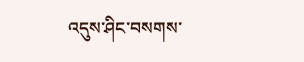འདུས་ཤིང་བསགས་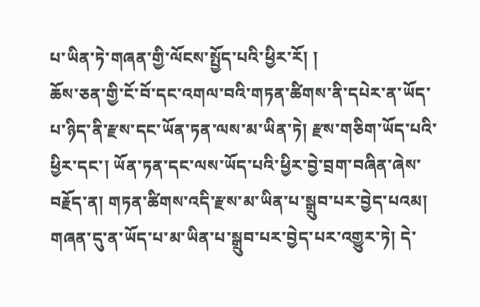པ་ཡིན་ཏེ་གཞན་གྱི་ལོངས་སྤྱོད་པའི་ཕྱིར་རོ། །
ཆོས་ཅན་གྱི་ངོ་བོ་དང་འགལ་བའི་གཏན་ཚིགས་ནི་དཔེར་ན་ཡོད་པ་ཉིད་ནི་རྫས་དང་ཡོན་ཏན་ལས་མ་ཡིན་ཏེ། རྫས་གཅིག་ཡོད་པའི་ཕྱིར་དང་། ཡོན་ཏན་དང་ལས་ཡོད་པའི་ཕྱིར་བྱེ་བྲག་བཞིན་ཞེས་བརྗོད་ན། གཏན་ཚིགས་འདི་རྫས་མ་ཡིན་པ་སྒྲུབ་པར་བྱེད་པའམ། གཞན་དུ་ན་ཡོད་པ་མ་ཡིན་པ་སྒྲུབ་པར་བྱེད་པར་འགྱུར་ཏེ། དེ་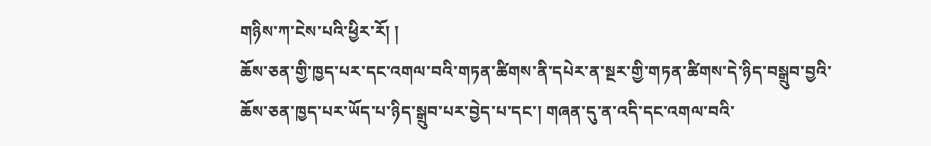གཉིས་ཀ་ངེས་པའི་ཕྱིར་རོ། །
ཆོས་ཅན་གྱི་ཁྱད་པར་དང་འགལ་བའི་གཏན་ཚིགས་ནི་དཔེར་ན་སྔར་གྱི་གཏན་ཚིགས་དེ་ཉིད་བསྒྲུབ་བྱའི་ཆོས་ཅན་ཁྱད་པར་ཡོད་པ་ཉིད་སྒྲུབ་པར་བྱེད་པ་དང་། གཞན་དུ་ན་འདི་དང་འགལ་བའི་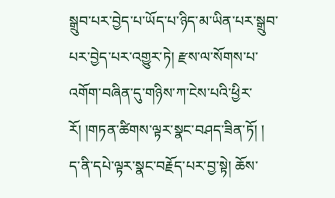སྒྲུབ་པར་བྱེད་པ་ཡོད་པ་ཉིད་མ་ཡིན་པར་སྒྲུབ་པར་བྱེད་པར་འགྱུར་ཏེ། རྫས་ལ་སོགས་པ་འགོག་བཞིན་དུ་གཉིས་ཀ་ངེས་པའི་ཕྱིར་རོ། །གཏན་ཚིགས་ལྟར་སྣང་བཤད་ཟིན་ཏོ། །
ད་ནི་དཔེ་ལྟར་སྣང་བརྗོད་པར་བྱ་སྟེ། ཆོས་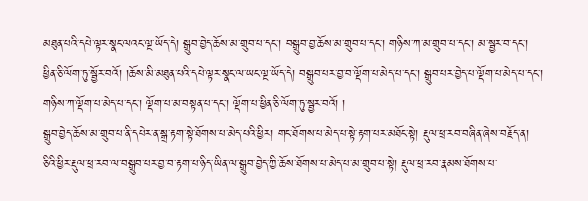མཐུན་པའི་དཔེ་ལྟར་སྣང་ལའང་ལྔ་ཡོད་དེ། སྒྲུབ་བྱེད་ཆོས་མ་གྲུབ་པ་དང་། བསྒྲུབ་བྱ་ཆོས་མ་གྲུབ་པ་དང་། གཉིས་ཀ་མ་གྲུབ་པ་དང་། མ་སྦྱར་བ་དང་། ཕྱིན་ཅི་ལོག་ཏུ་སྦྱོར་བའོ། །ཆོས་མི་མཐུན་པའི་དཔེ་ལྟར་སྣང་ལ་ཡང་ལྔ་ཡོད་དེ། བསྒྲུབ་པར་བྱ་བ་ལྡོག་པ་མེད་པ་དང་། སྒྲུབ་པར་བྱེད་པ་ལྡོག་པ་མེད་པ་དང་། གཉིས་ཀ་ལྡོག་པ་མེད་པ་དང་། ལྡོག་པ་མ་བསྟན་པ་དང་། ལྡོག་པ་ཕྱིན་ཅི་ལོག་ཏུ་སྦྱར་བའོ། །
སྒྲུབ་བྱེད་ཆོས་མ་གྲུབ་པ་ནི་དཔེར་ན་སྒྲ་རྟག་སྟེ་ཐོགས་པ་མེད་པའི་ཕྱིར། གང་ཐོགས་པ་མེད་པ་སྟེ་རྟག་པར་མཐོང་སྟེ། རྡུལ་ཕྲ་རབ་བཞིན་ཞེས་བརྗོད་ན། ཅིའི་ཕྱིར་རྡུལ་ཕྲ་རབ་ལ་བསྒྲུབ་པར་བྱ་བ་རྟག་པ་ཉིད་ཡིན་ལ་སྒྲུབ་བྱེད་ཀྱི་ཆོས་ཐོགས་པ་མེད་པ་མ་གྲུབ་པ་སྟེ། རྡུལ་ཕྲ་རབ་རྣམས་ཐོགས་པ་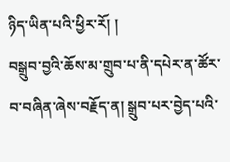ཉིད་ཡིན་པའི་ཕྱིར་རོ། །
བསྒྲུབ་བྱའི་ཆོས་མ་གྲུབ་པ་ནི་དཔེར་ན་ཚོར་བ་བཞིན་ཞེས་བརྗོད་ན། སྒྲུབ་པར་བྱེད་པའི་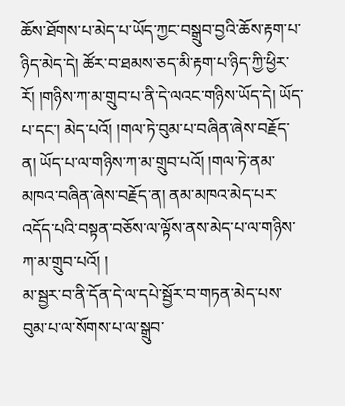ཆོས་ཐོགས་པ་མེད་པ་ཡོད་ཀྱང་བསྒྲུབ་བྱའི་ཆོས་རྟག་པ་ཉིད་མེད་དེ། ཚོར་བ་ཐམས་ཅད་མི་རྟག་པ་ཉིད་ཀྱི་ཕྱིར་རོ། །གཉིས་ཀ་མ་གྲུབ་པ་ནི་དེ་ལའང་གཉིས་ཡོད་དེ། ཡོད་པ་དང་། མེད་པའོ། །གལ་ཏེ་བུམ་པ་བཞིན་ཞེས་བརྗོད་ན། ཡོད་པ་ལ་གཉིས་ཀ་མ་གྲུབ་པའོ། །གལ་ཏེ་ནམ་མཁའ་བཞིན་ཞེས་བརྗོད་ན། ནམ་མཁའ་མེད་པར་འདོད་པའི་བསྟན་བཅོས་ལ་ལྟོས་ནས་མེད་པ་ལ་གཉིས་ཀ་མ་གྲུབ་པའོ། །
མ་སྦྱར་བ་ནི་དོན་དེ་ལ་དཔེ་སྦྱོར་བ་གཏན་མེད་པས་བུམ་པ་ལ་སོགས་པ་ལ་སྒྲུབ་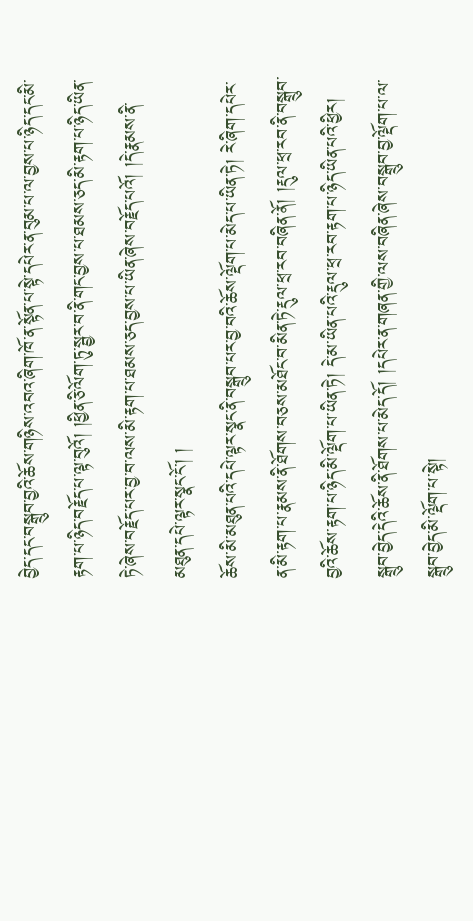བྱེད་དང་བསྒྲུབ་བྱའི་ཆོས་གཉིས་འབའ་ཞིག་ཁོ་ན་སྟོན་པ་སྟེ་དཔེར་ན་བུམ་པ་ལ་བྱས་པ་ཉིད་དང་མི་རྟག་པ་ཉིད་བརྗོད་པ་ལྟ་བུའོ། །ཕྱིན་ཅི་ལོག་ཏུ་སྦྱར་བ་ནི་གང་བྱས་པ་ཐམས་ཅད་མི་རྟག་པ་ཉིད་ཡིན་ཏེ་ཞེས་བརྗོད་པར་བྱ་བ་ལས་མི་རྟག་པ་ཐམས་ཅད་བྱས་པ་ཡིན་ཞེས་བརྗོད་པའོ། །དེ་རྣམས་ནི་མཐུན་དཔེ་ལྟར་སྣང་ངོ་། །
ཆོས་མི་མཐུན་པའི་དཔེ་ལྟར་སྣང་ནི་བསྒྲུབ་པར་བྱ་བའི་ཆོས་ལྡོག་པ་མེད་པ་ཡིན་ཏེ། རེ་ཞིག་དཔེར་ན་མི་རྟག་པ་རྣམས་ནི་ཐོགས་བཅས་མཐོང་བ་མིན་ཏེ་རྡུལ་ཕྲ་རབ་བཞིན་ནོ། །རྡུལ་ཕྲ་རབ་ནི་བསྒྲུབ་བྱའི་ཆོས་རྟག་པ་ཉིད་མི་ལྡོག་པ་ཡིན་ཏེ། དེ་མ་ཡིན་པའི་རྡུལ་ཕྲ་རབ་རྟག་པ་ཉིད་ཡིན་པའི་ཕྱིར། སྒྲུབ་བྱེད་དེའི་ཆོས་ནི་ཐོགས་པ་མེད་དོ། །དཔེར་ན་གཞན་གྱི་ལས་བཞིན་ཞེས་བསྒྲུབ་བྱ་ལྡོག་པ་ལ་སྒྲུབ་བྱེད་མི་ལྡོག་པ་སྟེ།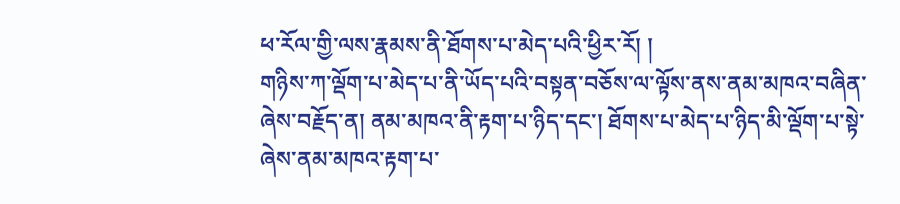ཕ་རོལ་གྱི་ལས་རྣམས་ནི་ཐོགས་པ་མེད་པའི་ཕྱིར་རོ། །
གཉིས་ཀ་ལྡོག་པ་མེད་པ་ནི་ཡོད་པའི་བསྟན་བཅོས་ལ་ལྟོས་ནས་ནམ་མཁའ་བཞིན་ཞེས་བརྗོད་ན། ནམ་མཁའ་ནི་རྟག་པ་ཉིད་དང་། ཐོགས་པ་མེད་པ་ཉིད་མི་ལྡོག་པ་སྟེ་ཞེས་ནམ་མཁའ་རྟག་པ་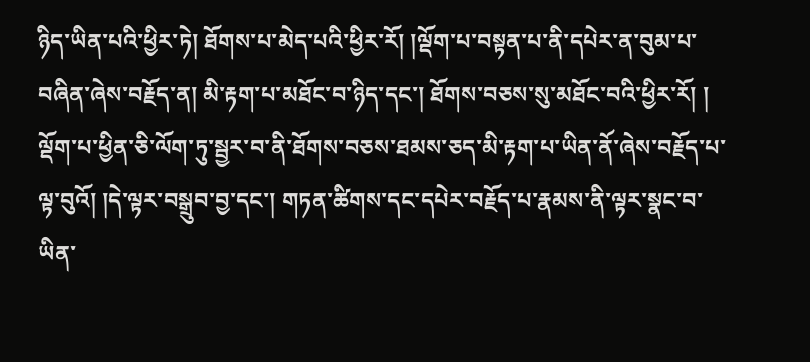ཉིད་ཡིན་པའི་ཕྱིར་ཏེ། ཐོགས་པ་མེད་པའི་ཕྱིར་རོ། །ལྡོག་པ་བསྟན་པ་ནི་དཔེར་ན་བུམ་པ་བཞིན་ཞེས་བརྗོད་ན། མི་རྟག་པ་མཐོང་བ་ཉིད་དང་། ཐོགས་བཅས་སུ་མཐོང་བའི་ཕྱིར་རོ། །
ལྡོག་པ་ཕྱིན་ཅི་ལོག་ཏུ་སྦྱར་བ་ནི་ཐོགས་བཅས་ཐམས་ཅད་མི་རྟག་པ་ཡིན་ནོ་ཞེས་བརྗོད་པ་ལྟ་བུའོ། །དེ་ལྟར་བསྒྲུབ་བྱ་དང་། གཏན་ཚིགས་དང་དཔེར་བརྗོད་པ་རྣམས་ནི་ལྟར་སྣང་བ་ཡིན་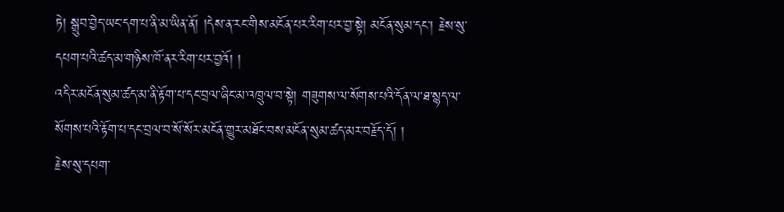ཏེ། སྒྲུབ་བྱེད་ཡང་དག་པ་ནི་མ་ཡིན་ནོ། །དེས་ན་རང་གིས་མངོན་པར་རིག་པར་བྱ་སྟེ། མངོན་སུམ་དང་། རྗེས་སུ་དཔག་པའི་ཚད་མ་གཉིས་ཁོ་ནར་རིག་པར་བྱའོ། །
འདིར་མངོན་སུམ་ཚད་མ་ནི་རྟོག་པ་དང་བྲལ་ཞིང་མ་འཁྲུལ་བ་སྟེ། གཟུགས་ལ་སོགས་པའི་དོན་ལ་ཐ་སྙད་ལ་སོགས་པའི་རྟོག་པ་དང་བྲལ་བ་སོ་སོར་མངོན་གྱུར་མཐོང་བས་མངོན་སུམ་ཚད་མར་བརྗོད་དོ། །
རྗེས་སུ་དཔག་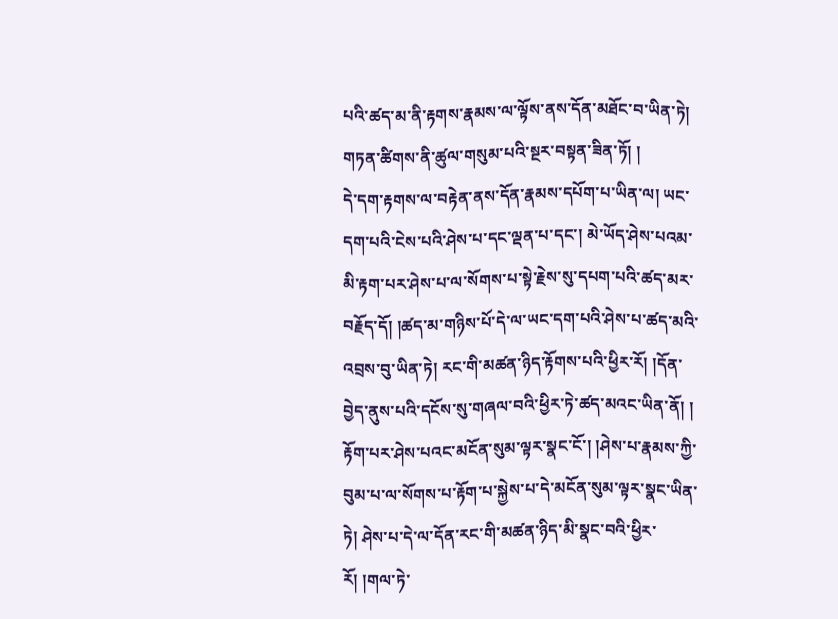པའི་ཚད་མ་ནི་རྟགས་རྣམས་ལ་ལྟོས་ནས་དོན་མཐོང་བ་ཡིན་ཏེ། གཏན་ཚིགས་ནི་ཚུལ་གསུམ་པའི་སྔར་བསྟན་ཟིན་ཏོ། །
དེ་དག་རྟགས་ལ་བརྟེན་ནས་དོན་རྣམས་དཔོག་པ་ཡིན་ལ། ཡང་དག་པའི་ངེས་པའི་ཤེས་པ་དང་ལྡན་པ་དང་། མེ་ཡོད་ཤེས་པའམ་མི་རྟག་པར་ཤེས་པ་ལ་སོགས་པ་སྟེ་རྗེས་སུ་དཔག་པའི་ཚད་མར་བརྗོད་དོ། །ཚད་མ་གཉིས་པོ་དེ་ལ་ཡང་དག་པའི་ཤེས་པ་ཚད་མའི་འབྲས་བུ་ཡིན་ཏེ། རང་གི་མཚན་ཉིད་རྟོགས་པའི་ཕྱིར་རོ། །དོན་བྱེད་ནུས་པའི་དངོས་སུ་གཞལ་བའི་ཕྱིར་ཏེ་ཚད་མའང་ཡིན་ནོ། །
རྟོག་པར་ཤེས་པའང་མངོན་སུམ་ལྟར་སྣང་ངོ་། །ཤེས་པ་རྣམས་ཀྱི་བུམ་པ་ལ་སོགས་པ་རྟོག་པ་སྐྱེས་པ་དེ་མངོན་སུམ་ལྟར་སྣང་ཡིན་ཏེ། ཤེས་པ་དེ་ལ་དོན་རང་གི་མཚན་ཉིད་མི་སྣང་བའི་ཕྱིར་རོ། །གལ་ཏེ་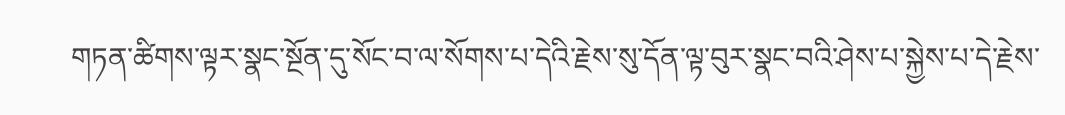གཏན་ཚིགས་ལྟར་སྣང་སྔོན་དུ་སོང་བ་ལ་སོགས་པ་དེའི་རྗེས་སུ་དོན་ལྟ་བུར་སྣང་བའི་ཤེས་པ་སྐྱེས་པ་དེ་རྗེས་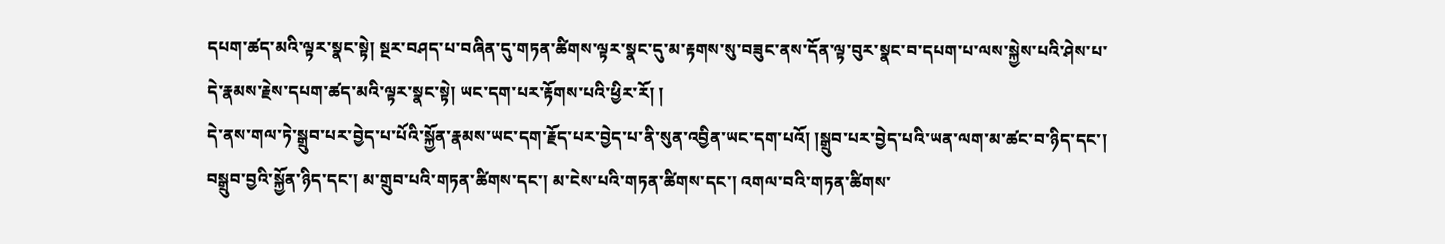དཔག་ཚད་མའི་ལྟར་སྣང་སྟེ། སྔར་བཤད་པ་བཞིན་དུ་གཏན་ཚིགས་ལྟར་སྣང་དུ་མ་རྟགས་སུ་བཟུང་ནས་དོན་ལྟ་བུར་སྣང་བ་དཔག་པ་ལས་སྐྱེས་པའི་ཤེས་པ་དེ་རྣམས་རྗེས་དཔག་ཚད་མའི་ལྟར་སྣང་སྟེ། ཡང་དག་པར་རྟོགས་པའི་ཕྱིར་རོ། །
དེ་ནས་གལ་ཏེ་སྒྲུབ་པར་བྱེད་པ་པོའི་སྐྱོན་རྣམས་ཡང་དག་རྗོད་པར་བྱེད་པ་ནི་སུན་འབྱིན་ཡང་དག་པའོ། །སྒྲུབ་པར་བྱེད་པའི་ཡན་ལག་མ་ཚང་བ་ཉིད་དང་། བསྒྲུབ་བྱའི་སྐྱོན་ཉིད་དང་། མ་གྲུབ་པའི་གཏན་ཚིགས་དང་། མ་ངེས་པའི་གཏན་ཚིགས་དང་། འགལ་བའི་གཏན་ཚིགས་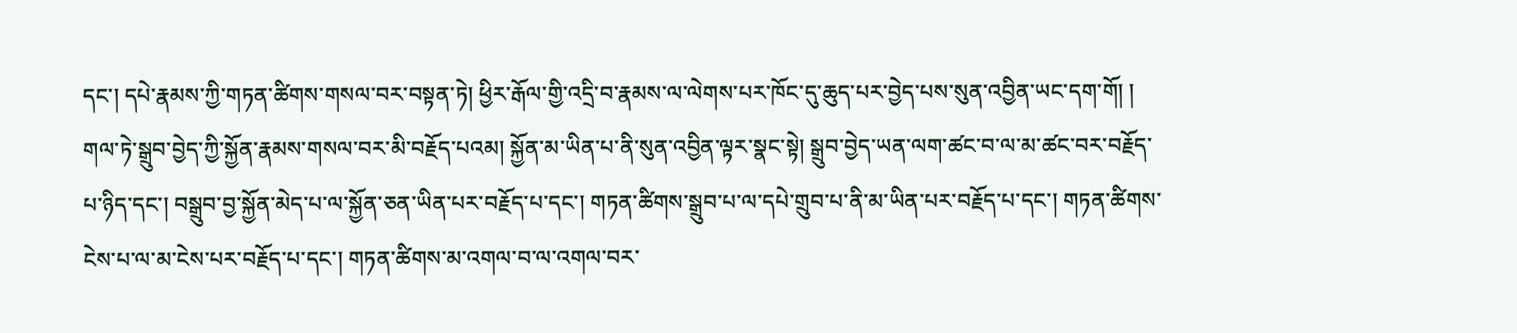དང་། དཔེ་རྣམས་ཀྱི་གཏན་ཚིགས་གསལ་བར་བསྟན་ཏེ། ཕྱིར་རྒོལ་གྱི་འདྲི་བ་རྣམས་ལ་ལེགས་པར་ཁོང་དུ་ཆུད་པར་བྱེད་པས་སུན་འབྱིན་ཡང་དག་གོ། །
གལ་ཏེ་སྒྲུབ་བྱེད་ཀྱི་སྐྱོན་རྣམས་གསལ་བར་མི་བརྗོད་པའམ། སྐྱོན་མ་ཡིན་པ་ནི་སུན་འབྱིན་ལྟར་སྣང་སྟེ། སྒྲུབ་བྱེད་ཡན་ལག་ཚང་བ་ལ་མ་ཚང་བར་བརྗོད་པ་ཉིད་དང་། བསྒྲུབ་བྱ་སྐྱོན་མེད་པ་ལ་སྐྱོན་ཅན་ཡིན་པར་བརྗོད་པ་དང་། གཏན་ཚིགས་སྒྲུབ་པ་ལ་དཔེ་གྲུབ་པ་ནི་མ་ཡིན་པར་བརྗོད་པ་དང་། གཏན་ཚིགས་ངེས་པ་ལ་མ་ངེས་པར་བརྗོད་པ་དང་། གཏན་ཚིགས་མ་འགལ་བ་ལ་འགལ་བར་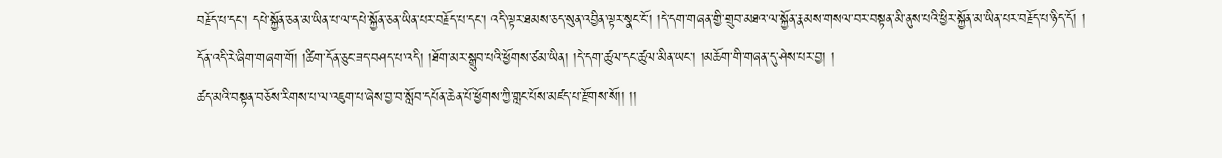བརྗོད་པ་དང་། དཔེ་སྐྱོན་ཅན་མ་ཡིན་པ་ལ་དཔེ་སྐྱོན་ཅན་ཡིན་པར་བརྗོད་པ་དང་། འདི་ལྟར་ཐམས་ཅད་སུན་འབྱིན་ལྟར་སྣང་ངོ་། །དེ་དག་གཞན་གྱི་གྲུབ་མཐའ་ལ་སྐྱོན་རྣམས་གསལ་བར་བསྟན་མི་ནུས་པའི་ཕྱིར་སྐྱོན་མ་ཡིན་པར་བརྗོད་པ་ཉིད་དོ། །
དོན་འདི་རེ་ཞིག་གཞག་གོ། །ཚིག་དོན་ཅུང་ཟད་བཤད་པ་འདི། །ཐོག་མར་སྒྲུབ་པའི་ཕྱོགས་ཙམ་ཡིན། །དེ་དག་ཚུལ་དང་ཚུལ་མིན་ཡང་། །མཆོག་གི་གཞན་དུ་ཤེས་པར་བྱ། །
ཚད་མའི་བསྟན་བཅོས་རིགས་པ་ལ་འཇུག་པ་ཞེས་བྱ་བ་སློབ་དཔོན་ཆེན་པོ་ཕྱོགས་ཀྱི་གླང་པོས་མཛད་པ་རྫོགས་སོ།། །།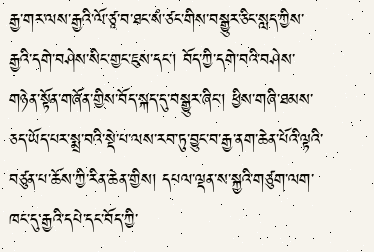རྒྱ་གར་ལས་རྒྱའི་ལོ་ཙཱ་བ་ཐང་སཾ་ཙང་གིས་བསྒྱུར་ཅིང་སླད་ཀྱིས་རྒྱའི་དགེ་བཤེས་སིང་གྱང་ཇུས་དང་། བོད་ཀྱི་དགེ་བའི་བཤེས་གཉེན་སྟོན་གཞོན་གྱིས་བོད་སྐད་དུ་བསྒྱུར་ཞིང་། ཕྱིས་གཞི་ཐམས་ཅད་ཡོད་པར་སྨྲ་བའི་སྡེ་པ་ལས་རབ་ཏུ་བྱུང་བ་རྒྱ་ནག་ཆེན་པོའི་ལྟའི་བཙུན་པ་ཆོས་ཀྱི་རིན་ཆེན་གྱིས། དཔལ་ལྡན་ས་སྐྱའི་གཙུག་ལག་ཁང་དུ་རྒྱའི་དཔེ་དང་བོད་ཀྱི་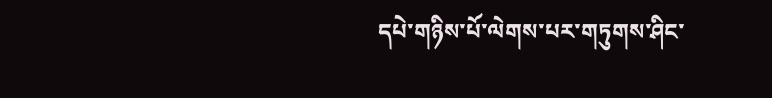དཔེ་གཉིས་པོ་ལེགས་པར་གཏུགས་ཤིང་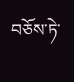བཅོས་ཏེ་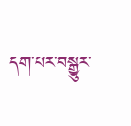དག་པར་བསྒྱུར་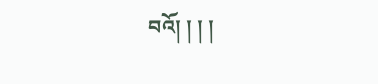བའོ། ། ། །